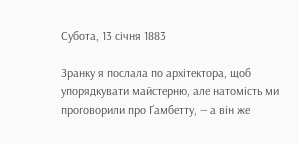Субота, 13 січня 1883

Зранку я послала по архітектора, щоб упорядкувати майстерню, але натомість ми проговорили про Ґамбетту, — а він же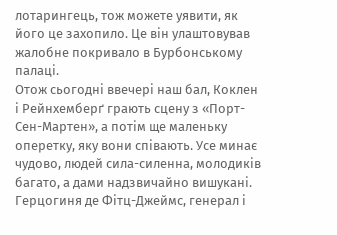лотарингець, тож можете уявити, як його це захопило. Це він улаштовував жалобне покривало в Бурбонському палаці.
Отож сьогодні ввечері наш бал, Коклен і Рейнхемберґ грають сцену з «Порт-Сен-Мартен», а потім ще маленьку оперетку, яку вони співають. Усе минає чудово, людей сила-силенна, молодиків багато, а дами надзвичайно вишукані. Герцогиня де Фітц-Джеймс, генерал і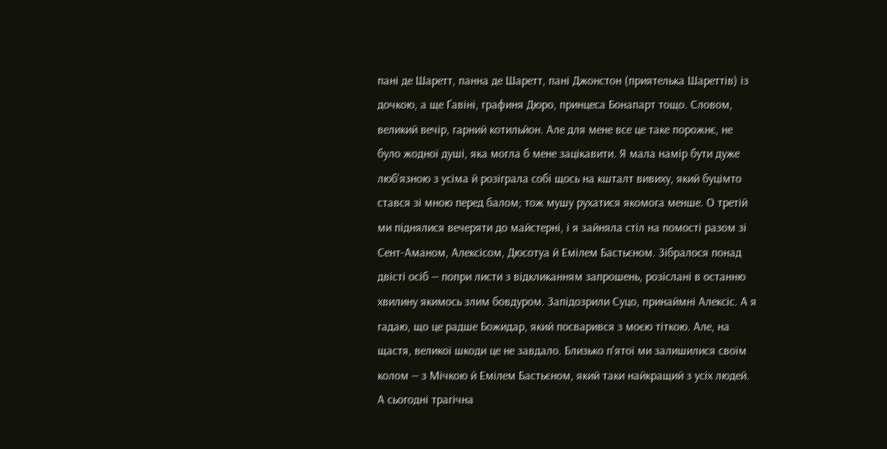пані де Шаретт, панна де Шаретт, пані Джонстон (приятелька Шареттів) із дочкою, а ще Ґавіні, графиня Дюро, принцеса Бонапарт тощо. Словом, великий вечір, гарний котильйон. Але для мене все це таке порожнє, не було жодної душі, яка могла б мене зацікавити. Я мала намір бути дуже люб'язною з усіма й розіграла собі щось на кшталт вивиху, який буцімто стався зі мною перед балом; тож мушу рухатися якомога менше. О третій ми піднялися вечеряти до майстерні, і я зайняла стіл на помості разом зі Сент-Аманом, Алексісом, Дюсотуа й Емілем Бастьєном. Зібралося понад двісті осіб — попри листи з відкликанням запрошень, розіслані в останню хвилину якимось злим бовдуром. Запідозрили Суцо, принаймні Алексіс. А я гадаю, що це радше Божидар, який посварився з моєю тіткою. Але, на щастя, великої шкоди це не завдало. Близько п'ятої ми залишилися своїм колом — з Мічкою й Емілем Бастьєном, який таки найкращий з усіх людей.
А сьогодні трагічна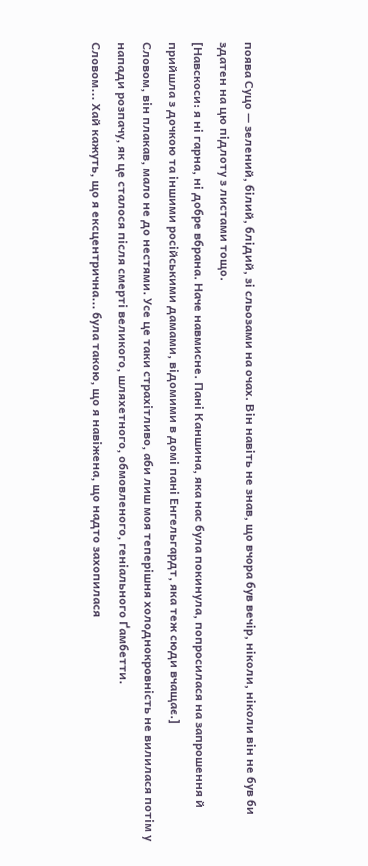поява Суцо — зелений, білий, блідий, зі сльозами на очах. Він навіть не знав, що вчора був вечір, ніколи, ніколи він не був би здатен на цю підлоту з листами тощо.
[Навскоси: я ні гарна, ні добре вбрана. Наче навмисне. Пані Каншина, яка нас була покинула, попросилася на запрошення й прийшла з дочкою та іншими російськими дамами, відомими в домі пані Енгельгардт, яка теж сюди вчащає.]
Словом, він плакав, мало не до нестями. Усе це таки страхітливо, аби лиш моя теперішня холоднокровність не вилилася потім у напади розпачу, як це сталося після смерті великого, шляхетного, обмовленого, геніального Ґамбетти.
Словом... Хай кажуть, що я ексцентрична... була такою, що я навіжена, що надто захопилася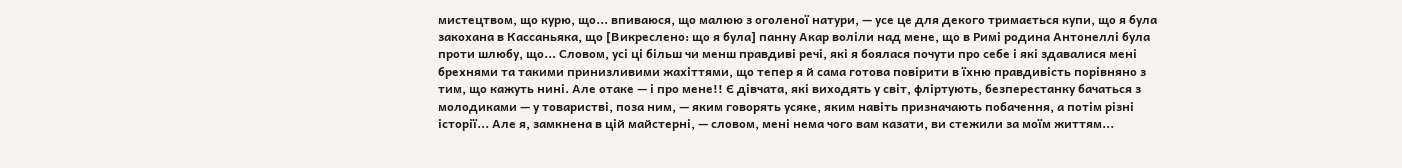мистецтвом, що курю, що... впиваюся, що малюю з оголеної натури, — усе це для декого тримається купи, що я була закохана в Кассаньяка, що [Викреслено: що я була] панну Акар воліли над мене, що в Римі родина Антонеллі була проти шлюбу, що... Словом, усі ці більш чи менш правдиві речі, які я боялася почути про себе і які здавалися мені брехнями та такими принизливими жахіттями, що тепер я й сама готова повірити в їхню правдивість порівняно з тим, що кажуть нині. Але отаке — і про мене!! Є дівчата, які виходять у світ, фліртують, безперестанку бачаться з молодиками — у товаристві, поза ним, — яким говорять усяке, яким навіть призначають побачення, а потім різні історії... Але я, замкнена в цій майстерні, — словом, мені нема чого вам казати, ви стежили за моїм життям...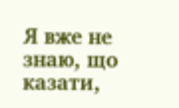Я вже не знаю, що казати,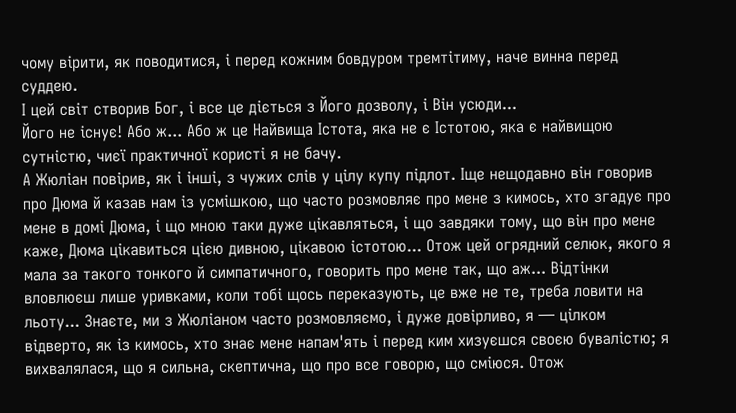чому вірити, як поводитися, і перед кожним бовдуром тремтітиму, наче винна перед суддею.
І цей світ створив Бог, і все це діється з Його дозволу, і Він усюди...
Його не існує! Або ж... Або ж це Найвища Істота, яка не є Істотою, яка є найвищою сутністю, чиєї практичної користі я не бачу.
А Жюліан повірив, як і інші, з чужих слів у цілу купу підлот. Іще нещодавно він говорив про Дюма й казав нам із усмішкою, що часто розмовляє про мене з кимось, хто згадує про мене в домі Дюма, і що мною таки дуже цікавляться, і що завдяки тому, що він про мене каже, Дюма цікавиться цією дивною, цікавою істотою... Отож цей огрядний селюк, якого я мала за такого тонкого й симпатичного, говорить про мене так, що аж... Відтінки вловлюєш лише уривками, коли тобі щось переказують, це вже не те, треба ловити на льоту... Знаєте, ми з Жюліаном часто розмовляємо, і дуже довірливо, я — цілком відверто, як із кимось, хто знає мене напам'ять і перед ким хизуєшся своєю бувалістю; я вихвалялася, що я сильна, скептична, що про все говорю, що сміюся. Отож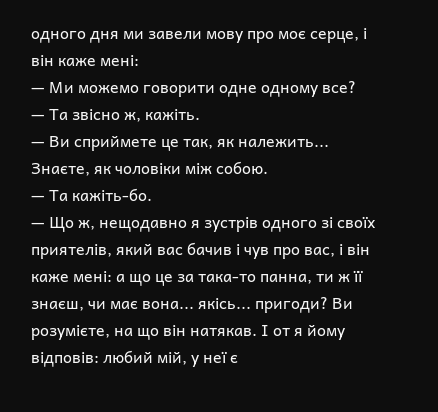одного дня ми завели мову про моє серце, і він каже мені:
— Ми можемо говорити одне одному все?
— Та звісно ж, кажіть.
— Ви сприймете це так, як належить... Знаєте, як чоловіки між собою.
— Та кажіть-бо.
— Що ж, нещодавно я зустрів одного зі своїх приятелів, який вас бачив і чув про вас, і він каже мені: а що це за така-то панна, ти ж її знаєш, чи має вона... якісь... пригоди? Ви розумієте, на що він натякав. І от я йому відповів: любий мій, у неї є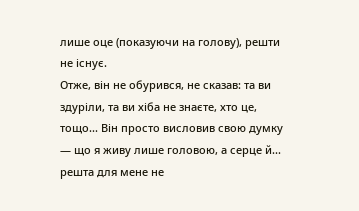лише оце (показуючи на голову), решти не існує.
Отже, він не обурився, не сказав: та ви здуріли, та ви хіба не знаєте, хто це, тощо... Він просто висловив свою думку — що я живу лише головою, а серце й... решта для мене не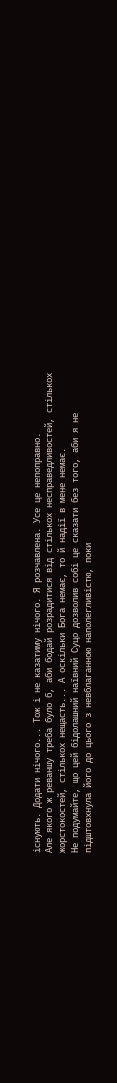існують. Додати нічого... Тож і не казатиму нічого. Я розчавлена. Усе це непоправно.
Але якого ж реваншу треба було б, аби бодай розрадитися від стількох несправедливостей, стількох жорстокостей, стількох нещасть... А оскільки Бога немає, то й надії в мене немає.
Не подумайте, що цей бідолашний наївний Суцо дозволив собі це сказати без того, аби я не підштовхнула його до цього з невблаганною наполегливістю, поки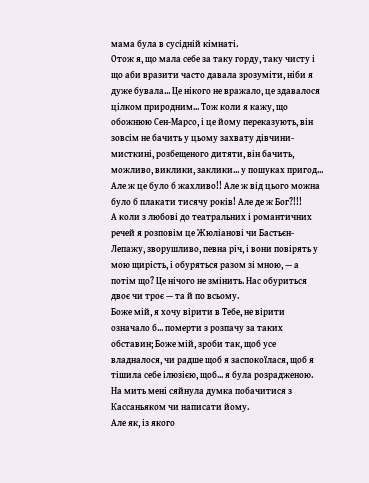мама була в сусідній кімнаті.
Отож я, що мала себе за таку горду, таку чисту і що аби вразити часто давала зрозуміти, ніби я дуже бувала... Це нікого не вражало, це здавалося цілком природним... Тож коли я кажу, що обожнюю Сен-Марсо, і це йому переказують, він зовсім не бачить у цьому захвату дівчини-мисткині, розбещеного дитяти, він бачить, можливо, виклики, заклики... у пошуках пригод... Але ж це було б жахливо!! Але ж від цього можна було б плакати тисячу років! Але де ж Бог?!!!
А коли з любові до театральних і романтичних речей я розповім це Жюліанові чи Бастьєн-Лепажу, зворушливо, певна річ, і вони повірять у мою щирість, і обуряться разом зі мною, — а потім що? Це нічого не змінить. Нас обуриться двоє чи троє — та й по всьому.
Боже мій, я хочу вірити в Тебе, не вірити означало б... померти з розпачу за таких обставин; Боже мій, зроби так, щоб усе владналося, чи радше щоб я заспокоїлася, щоб я тішила себе ілюзією, щоб... я була розрадженою.
На мить мені сяйнула думка побачитися з Кассаньяком чи написати йому.
Але як, із якого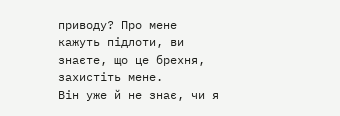приводу? Про мене кажуть підлоти, ви знаєте, що це брехня, захистіть мене.
Він уже й не знає, чи я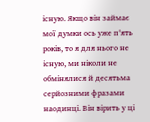існую. Якщо він займає мої думки ось уже п'ять років, то я для нього не існую, ми ніколи не обмінялися й десятьма серйозними фразами наодинці. Він вірить у ці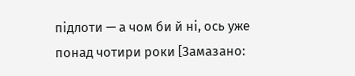підлоти — а чом би й ні, ось уже понад чотири роки [Замазано: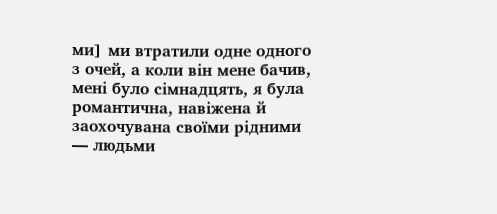ми] ми втратили одне одного з очей, а коли він мене бачив, мені було сімнадцять, я була романтична, навіжена й заохочувана своїми рідними — людьми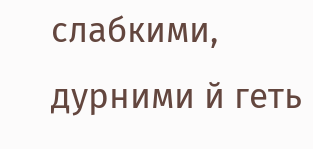слабкими, дурними й геть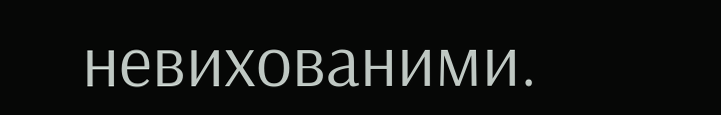невихованими.